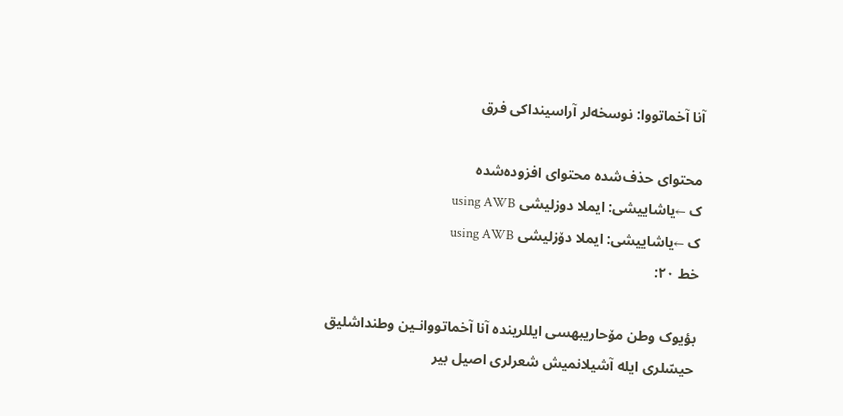آنا آخماتووا: نوسخه‌لر آراسینداکی فرق

محتوای حذف‌شده محتوای افزوده‌شده
ک ←یاشاییشی: ایملا دوزلیشی using AWB
ک ←یاشاییشی: ایملا دۆزلیشی using AWB
خط ۲۰:

بؤیوک وطن مۆحاریبهسی ایللرینده آنا آخماتووانـین وطنداشلیق حیسّلری ایله آشیلانمیش شعرلری اصیل بیر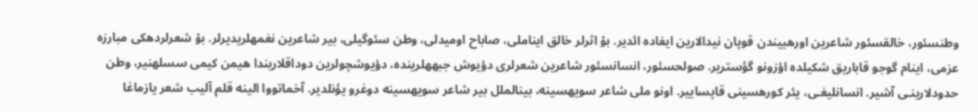وطنسئور، خالقسئور شاعرین اورهییندن قوپان نیدالارین ایفاده ائدیر. بۇ اثرلر خالق ایناملی، صاباح اومیدلی، وطن سئوگیلی، بیر شاعرین نغمهلریدیرلر. بۇ شعرلردهکی مبارزه عزمی، اینام گوجو قاباریق شکیلده اؤزونو گؤستریر. صولحسئور، انسانسئور شاعرین شعرلری دؤیوش جبههلرینده، دؤیوشچولرین دوداقلاریندا هیمن کیمی سسلهنیر، وطن حدودلارینـی آشیر. انسانلیغـی، یئر کورهسینی قاپساییر. اونو ملی شاعر سویهسینه، بینالملل بیر شاعر سویهسینه دوغرو یؤنلدیر. آخماتووا الینه قلم آلیب شعر یازماغا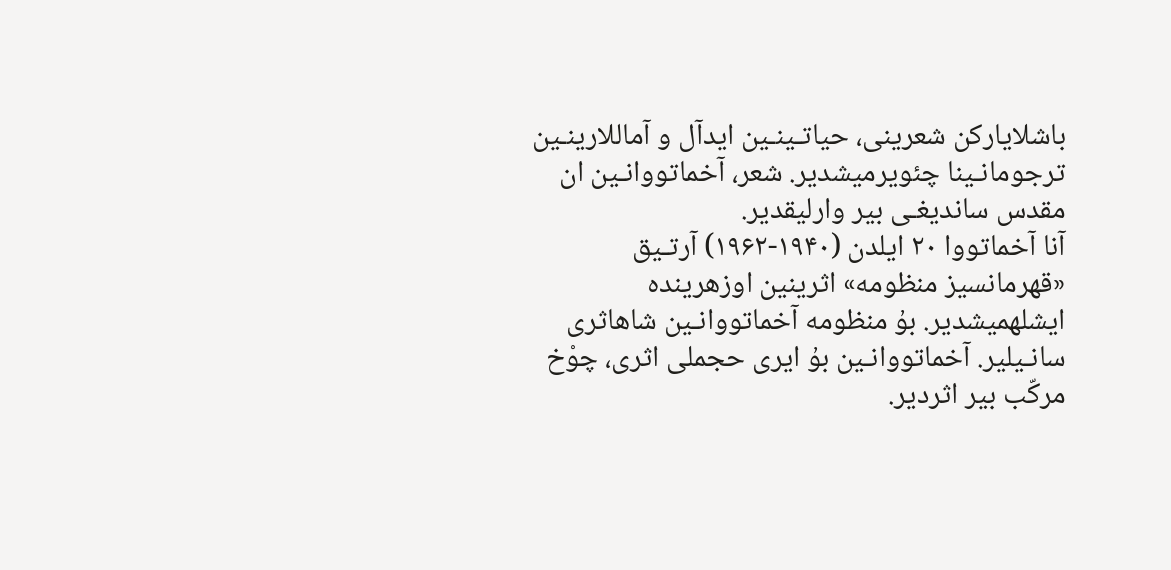باشلایارکن شعرینی، حیاتـینـین ایدآل و آماللارینـین ترجومانـینا چئویرمیشدیر. شعر، آخماتووانـین ان مقدس ساندیغـی بیر وارلیقدیر.
آنا آخماتووا ۲۰ ایلدن (۱۹۴۰-۱۹۶۲) آرتـیق «قهرمانسیز منظومه» اثرینین اوزهرینده ایشلهمیشدیر. بۇ منظومه آخماتووانـین شاهاثری سانـیلیر. آخماتووانـین بۇ ایری حجملی اثری، چوْخ مرکّب بیر اثردیر.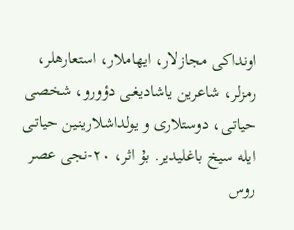اونداکی مجازلار، ایهاملار، استعارهلر، رمزلر، شاعرین یاشادیغـی دؤورو، شخصی حیاتـی، دوستلاری و یولداشلارینـین حیاتـی ایله سیخ باغلیدیر. بۇ اثر، ۲۰-نجی عصر روس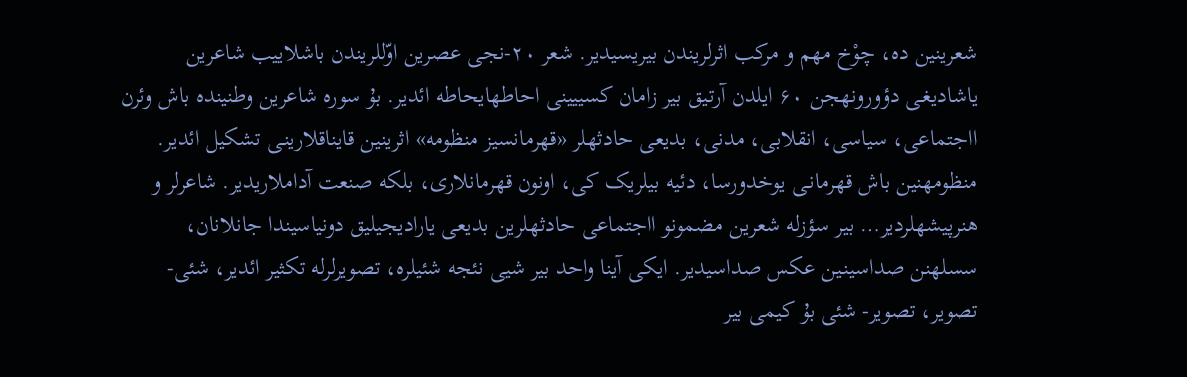شعرینین ده، چوْخ مهم و مرکب اثرلریندن بیریسیدیر. شعر ۲۰-نجی عصرین اوّللریندن باشلاییب شاعرین یاشادیغـی دؤورونهجن ۶۰ ایلدن آرتـیق بیر زامان کسییینی احاطهایحاطه ائدیر. بۇ سوره شاعرین وطنینده باش وئرن ااجتماعی، سیاسی، انقلابی، مدنی، بدیعی حادثهلر «قهرمانسیز منظومه» اثرینین قایناقلارینـی تشکیل ائدیر. منظومهنین باش قهرمانـی یوخدورسا، دئیه بیلریک کی، اونون قهرمانلاری، بلکه صنعت آداملاریدیر. شاعرلر و هنرپیشهلردیر… بیر سؤزله شعرین مضمونو ااجتماعی حادثهلرین بدیعی یارادیجیلیق دونیاسیندا جانلانان، سسلهنن صداسینـین عکس صداسیدیر. ایکی آینا واحد بیر شیی نئجه شئیلره، تصویرلرله تکثیر ائدیر، شئی- تصویر، تصویر- شئی بۇ کیمی بیر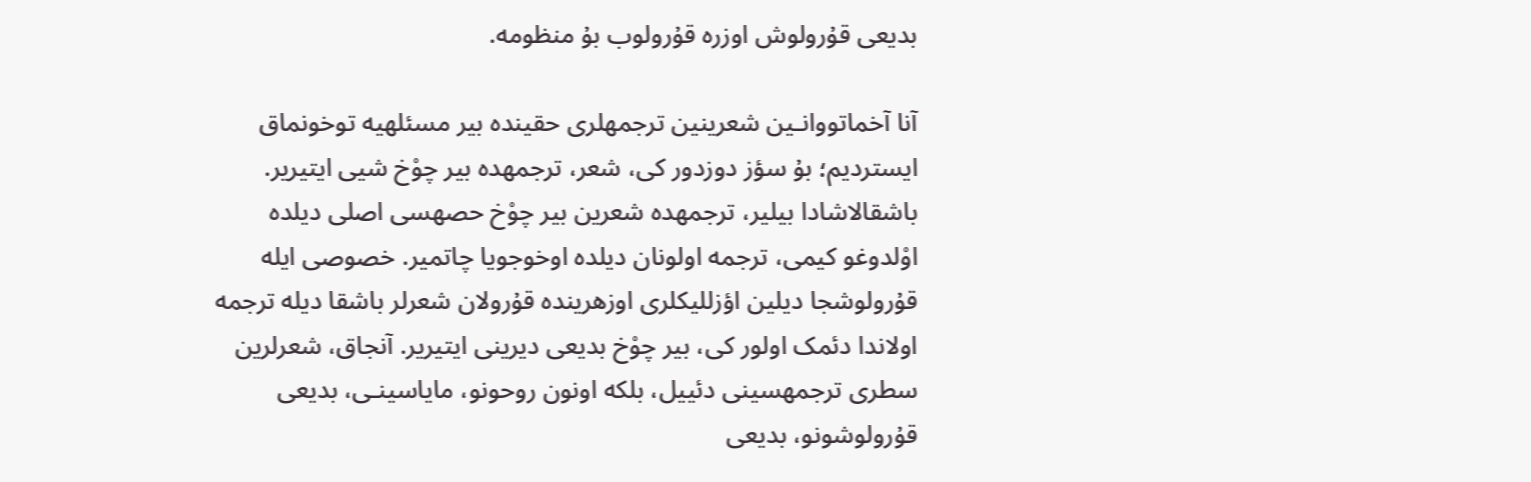بدیعی قۇرولوش اوزره قۇرولوب بۇ منظومه.

آنا آخماتووانـین شعرینین ترجمهلری حقینده بیر مسئلهیه توخونماق ایستردیم؛ بۇ سؤز دوزدور کی، شعر، ترجمهده بیر چوْخ شیی ایتیریر. باشقالاشادا بیلیر، ترجمهده شعرین بیر چوْخ حصهسی اصلی دیلده اوْلدوغو کیمی، ترجمه اولونان دیلده اوخوجویا چاتمیر. خصوصی ایله قۇرولوشجا دیلین اؤزللیکلری اوزهرینده قۇرولان شعرلر باشقا دیله ترجمه اولاندا دئمک اولور کی، بیر چوْخ بدیعی دیرینی ایتیریر. آنجاق، شعرلرین سطری ترجمهسینی دئییل، بلکه اونون روحونو، مایاسینـی، بدیعی قۇرولوشونو، بدیعی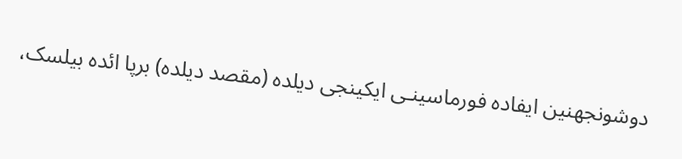دوشونجهنین ایفاده فورماسینـی ایکینجی دیلده (مقصد دیلده) برپا ائده بیلسک،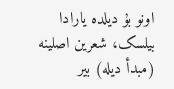اونو بۇ دیلده یارادا بیلسک، شعرین اصلینه (مبدأ دیله) بیر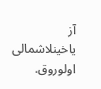آز یاخینلاشمالی اولوروق.